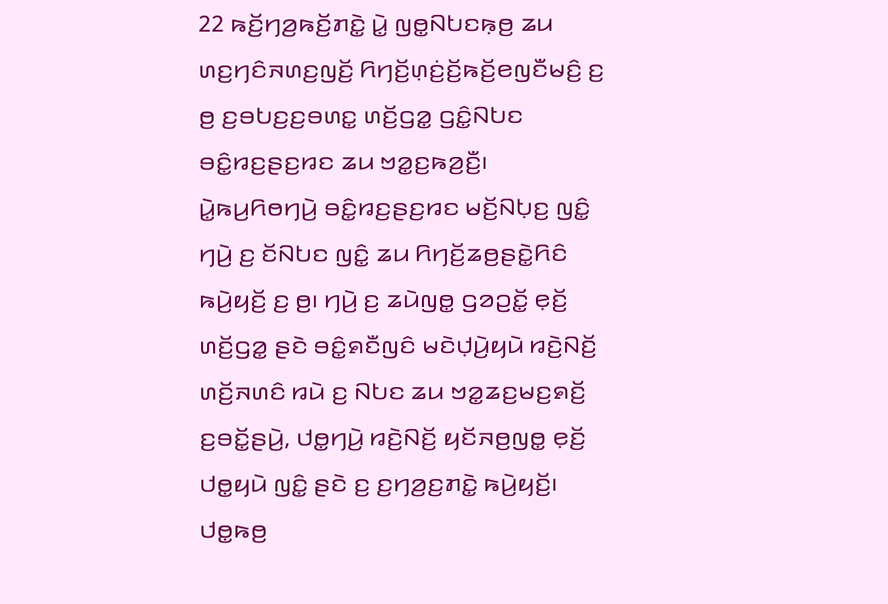22 ꤒꤢꤩ꤬ꤚꤤ꤬ꤒꤢꤩ꤬ꤊꤢꤧ꤭ ꤣꤧ꤭ ꤜꤥ꤭ꤡꤝꤢꤒ꤫ꤥ꤬ ꤘꤣ ꤛꤢ꤬ꤚꤢꤨꤏꤛꤢ꤬ꤜꤢꤩ꤬ ꤖꤚꤢꤩ꤬ꤛ꤫ꤢꤦ꤬ꤢꤩ꤬ꤒꤢꤩ꤬ꤕꤜꤢꤪꤗꤢꤨ꤬ ꤢ꤬ ꤥ꤬ ꤢ꤬ꤋꤝꤢ꤬ꤢ꤬ꤋꤛꤢ꤭ ꤛꤢꤩ꤬ꤞꤤ꤭ ꤞꤢꤨ꤭ꤡꤝꤢ ꤋꤢꤨ꤭ꤙꤢ꤬ꤔꤢ꤬ꤙꤢ ꤘꤣ ꤠꤤ꤭ꤢ꤬ꤒꤤ꤬ꤢꤪ꤬꤯
ꤣꤧ꤭ꤒꤣ꤬ꤖꤥꤚꤣꤧ꤬ ꤋꤢꤨ꤭ꤙꤢ꤬ꤔꤢ꤬ꤙꤢ ꤗꤢꤩ꤬ꤡꤝ꤫ꤢ꤬ ꤜꤢꤨ꤭ ꤚꤣꤧ꤬ ꤢ꤬ ꤢꤩꤡꤝꤢ ꤜꤢꤨ꤭ ꤘꤣ ꤖꤚꤢꤩ꤬ꤘꤥ꤬ꤔꤢꤧ꤭ꤖꤢꤨ ꤒꤣꤧ꤬ꤟꤢꤩ꤬ ꤢ꤬ ꤥ꤬꤯ ꤚꤣꤧ꤬ ꤢ꤬ ꤘꤣꤧꤜꤥ꤭ ꤞꤤꤑꤢꤩ꤭ ꤕ꤫ꤢꤩ꤬ ꤛꤢꤩ꤬ꤞꤤ꤭ ꤔꤢꤧ ꤋꤢꤨ꤭ꤎꤢꤪꤜꤢꤨ ꤗꤢꤧꤓ꤫ꤣꤧ꤬ꤟꤣꤧ ꤙꤢꤧ꤬ꤡꤢꤩ꤬ ꤛꤢꤩ꤬ꤏꤛꤢꤨ ꤙꤣꤧ ꤢ꤬ ꤡꤝꤢ ꤘꤣ ꤠꤤ꤭ꤘꤢ꤬ꤗꤢ꤬ꤎꤢꤩ꤬ ꤢ꤬ꤋꤢꤩ꤭ꤔꤣꤧ꤬, ꤓꤥ꤭ꤚꤣꤧ꤬ ꤙꤢꤧ꤬ꤡꤢꤩ꤬ ꤟꤢꤩꤏꤥ꤬ꤜꤥ꤭ ꤕ꤫ꤢꤩ꤬ ꤓꤥ꤭ꤟꤣꤧ ꤜꤢꤨ꤭ ꤔꤢꤧ ꤢ꤬ ꤢ꤬ꤚꤤ꤬ꤢ꤬ꤊꤢꤧ꤭ ꤒꤣꤧ꤬ꤟꤢꤩ꤬꤯ ꤓꤥ꤭ꤒꤥ꤬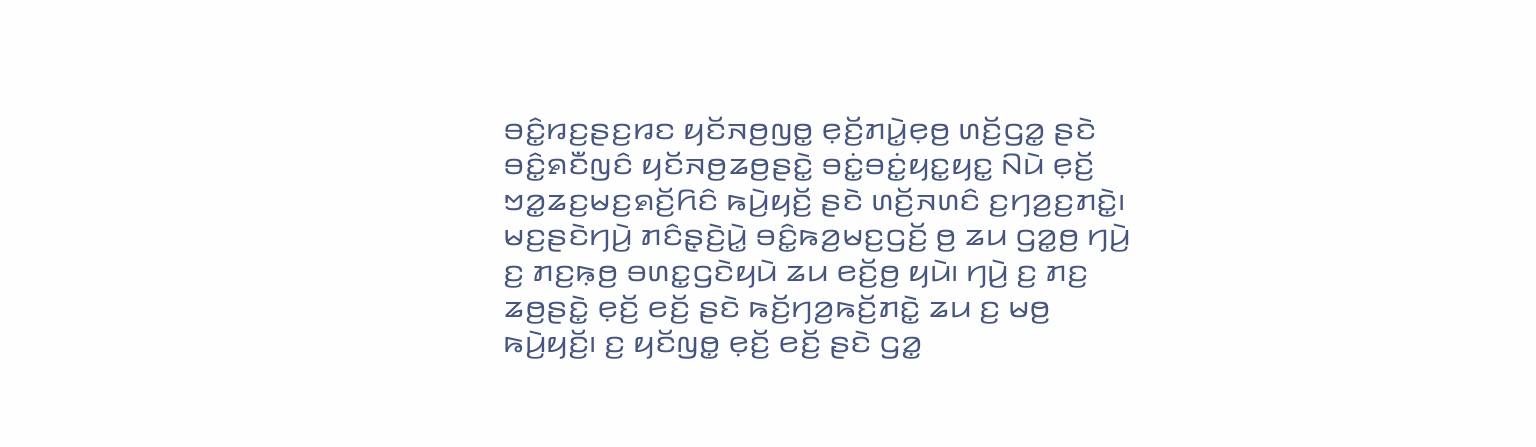ꤋꤢꤨ꤭ꤙꤢ꤬ꤔꤢ꤬ꤙꤢ ꤟꤢꤩꤏꤥ꤬ꤜꤥ꤭ ꤕ꤫ꤢꤩ꤬ꤊꤣꤧ꤭ꤕ꤫ꤥ꤬ ꤛꤢꤩ꤬ꤞꤤ꤭ ꤔꤢꤧ ꤋꤢꤨ꤭ꤎꤢꤪꤜꤢꤨ ꤟꤢꤩꤏꤥ꤬ꤘꤥ꤬ꤔꤢꤧ꤭ ꤋꤢꤦ꤭ꤋꤢꤦ꤭ꤟꤢ꤭ꤟꤢ꤭ ꤡꤣꤧ ꤕ꤫ꤢꤩ꤬ ꤠꤤ꤭ꤘꤢ꤬ꤗꤢ꤬ꤎꤢꤩ꤬ꤖꤢꤨ ꤒꤣꤧ꤬ꤟꤢꤩ꤬ ꤔꤢꤧ ꤛꤢꤩ꤬ꤏꤛꤢꤨ ꤢ꤬ꤚꤤ꤬ꤢ꤬ꤊꤢꤧ꤭꤯
ꤗꤢ꤬ꤔꤢꤧꤚꤣꤧ꤬ ꤊꤢꤨꤔ꤫ꤢꤧ꤬ꤣꤧ꤭ ꤋꤢꤨ꤭ꤒꤤ꤬ꤗꤢ꤬ꤞꤢꤩ꤬ ꤥ꤬ ꤘꤣ ꤞꤤ꤭ꤥ꤬ ꤚꤣꤧ꤬ ꤢ꤬ ꤊꤢ꤬ꤒ꤫ꤥ꤬ ꤋꤛꤢ꤭ꤞꤢꤧꤟꤣꤧ ꤘꤣ ꤕꤢꤩ꤬ꤥ꤬ ꤟꤣꤧ꤯ ꤚꤣꤧ꤬ ꤢ꤬ ꤊꤢ꤬ ꤘꤥ꤬ꤔꤢꤧ꤭ ꤕ꤫ꤢꤩ꤬ ꤕꤢꤩ꤬ ꤔꤢꤧ ꤒꤢꤩ꤬ꤚꤤ꤬ꤒꤢꤩ꤬ꤊꤢꤧ꤭ ꤘꤣ ꤢ꤬ ꤗꤥ꤬ ꤒꤣꤧ꤬ꤟꤢꤩ꤬꤯ ꤢ꤬ ꤟꤢꤩꤜꤥ꤭ ꤕ꤫ꤢꤩ꤬ ꤕꤢꤩ꤬ ꤔꤢꤧ ꤞꤤ꤭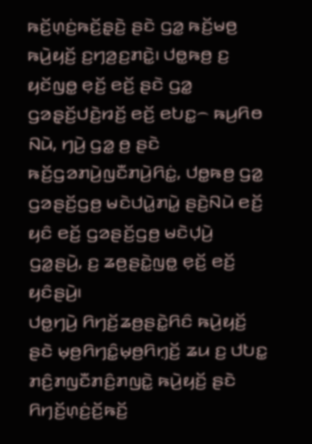ꤒꤢꤩ꤬ꤛ꤫ꤢꤦ꤬ꤒꤢꤩ꤬ꤔ꤫ꤢꤧ꤬ ꤔꤢꤧ ꤞꤤ꤭ ꤒꤢꤩ꤬ꤗꤥ꤬ ꤒꤣꤧ꤬ꤟꤢꤩ꤬ ꤢ꤬ꤚꤤ꤬ꤢ꤬ꤊꤢꤧ꤭꤯ ꤓꤥ꤭ꤒꤥ꤬ ꤢ꤬ ꤟꤢꤩꤜꤥ꤭ ꤕ꤫ꤢꤩ꤬ ꤕꤢꤩ꤬ ꤔꤢꤧ ꤞꤤ꤭ ꤞꤤꤔ꤫ꤢꤩ꤬ꤓꤢꤧ꤬ꤙꤢꤩ꤬ ꤕꤢꤩ꤬ ꤕꤝꤢ꤭꤮ ꤒꤣ꤬ꤖꤥ ꤡꤣꤧ, ꤚꤣꤧ꤬ ꤞꤤ꤭ ꤥ꤬ ꤔꤢꤧ ꤒꤢꤩ꤬ꤞꤤꤊꤣꤧ꤬ꤜꤢꤪꤊꤣꤧ꤬ꤖꤢꤦ꤭, ꤓꤥ꤭ꤒꤥ꤬ ꤞꤤ꤭ ꤞꤤꤔꤢꤩ꤬ꤞꤥ꤬ ꤗꤢꤧꤓꤣꤧ꤭ꤊꤣꤧ꤭ ꤔꤢꤧ꤬ꤡꤣꤧ ꤕꤢꤩ꤬ ꤟꤢꤨ ꤕꤢꤩ꤬ ꤞꤤꤔꤢꤩ꤬ꤞꤥ꤬ ꤗꤢꤧꤓ꤫ꤣꤧ꤬ ꤞꤤ꤭ꤔꤣꤧ꤬, ꤢ꤬ ꤘꤥ꤬ꤔꤢꤧ꤭ꤜꤥ꤭ ꤕ꤫ꤢꤩ꤬ ꤕꤢꤩ꤬ ꤟꤢꤨꤔꤣꤧ꤬꤯
ꤓꤥ꤭ꤚꤣꤧ꤬ ꤖꤚꤢꤩ꤬ꤘꤥ꤬ꤔꤢꤧ꤭ꤖꤢꤨ ꤒꤣꤧ꤬ꤟꤢꤩ꤬ ꤔꤢꤧ ꤗ꤫ꤥ꤬ꤖꤚꤢꤨ꤭ꤗ꤫ꤥ꤬ꤖꤚ꤫ꤢꤩ꤬ ꤘꤣ ꤢ꤬ ꤓꤝꤢ꤭ ꤊꤢꤨ꤬ꤊꤜꤢꤪꤊꤢꤨ꤬ꤊꤜꤢꤧ꤭ ꤒꤣꤧ꤬ꤟꤢꤩ꤬ ꤔꤢꤧ ꤖꤚꤢꤩ꤬ꤛ꤫ꤢꤦ꤬ꤢꤩ꤬ꤒꤢꤩ꤬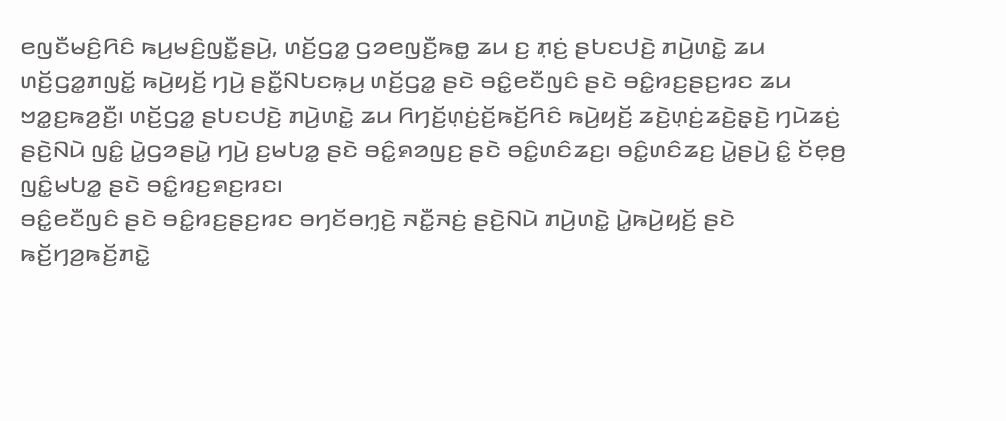ꤕꤜꤢꤪꤗꤢꤨ꤬ꤖꤢꤨ ꤒꤣ꤬ꤗꤢꤨ꤬ꤜꤢꤪ꤭ꤔꤣꤧ꤬, ꤛꤢꤩ꤬ꤞꤤ꤭ ꤞꤤꤕꤜꤢꤪ꤬ꤒꤥ꤭ ꤘꤣ ꤢ꤬ ꤊ꤫ꤢꤦ꤬ ꤔꤝꤢꤓꤢꤧ꤬ ꤊꤣꤧ꤬ꤛꤢꤧ꤭ ꤘꤣ ꤛꤢꤩ꤬ꤞꤤ꤭ꤊꤜꤢꤩ꤭ ꤒꤣꤧ꤬ꤟꤢꤩ꤬ ꤚꤣꤧ꤬ ꤔꤢꤪ꤭ꤡꤝꤢꤒ꤫ꤣ꤬ ꤛꤢꤩ꤬ꤞꤤ꤭ ꤔꤢꤧ ꤋꤢꤨ꤭ꤕꤢꤪꤜꤢꤨ ꤔꤢꤧ ꤋꤢꤨ꤭ꤙꤢ꤬ꤔꤢ꤬ꤙꤢ ꤘꤣ ꤠꤤ꤭ꤢ꤬ꤒꤤ꤬ꤢꤪ꤬꤯ ꤛꤢꤩ꤬ꤞꤤ꤭ ꤔꤝꤢꤓꤢꤧ꤬ ꤊꤣꤧ꤬ꤛꤢꤧ꤭ ꤘꤣ ꤖꤚꤢꤩ꤬ꤛ꤫ꤢꤦ꤬ꤢꤩ꤬ꤒꤢꤩ꤬ꤖꤢꤨ ꤒꤣꤧ꤬ꤟꤢꤩ꤬ ꤘꤢꤧ꤬ꤛ꤫ꤢꤦ꤬ꤘꤢꤧ꤬ꤔ꤫ꤢꤧ꤬ ꤚꤣꤧꤘꤢꤦ꤬ ꤔꤢꤧ꤬ꤡꤣꤧ ꤜꤢꤨ꤭ ꤣꤧ꤭ꤞꤤꤔꤣꤧ꤭ ꤚꤣꤧ꤬ ꤢ꤬ꤗꤝꤤ꤭ ꤔꤢꤧ ꤋꤢꤨ꤭ꤎꤤꤜꤢ꤬ ꤔꤢꤧ ꤋꤢꤨ꤭ꤛꤢꤨꤘꤢ꤬꤯ ꤋꤢꤨ꤭ꤛꤢꤨꤘꤢ꤬ ꤣꤧ꤭ꤔꤣꤧ꤬ ꤢꤨ꤭ ꤢꤩꤕ꤫ꤥ꤬ ꤜꤢꤨ꤭ꤗꤝꤤ꤭ ꤔꤢꤧ ꤋꤢꤨ꤭ꤙꤢ꤬ꤎꤢ꤬ꤙꤢ꤯
ꤋꤢꤨ꤭ꤕꤢꤪꤜꤢꤨ ꤔꤢꤧ ꤋꤢꤨ꤭ꤙꤢ꤬ꤔꤢ꤬ꤙꤢ ꤋꤚꤢꤩꤋꤚ꤫ꤢꤧ꤬ ꤏꤢꤪ꤭ꤏꤢꤦ꤬ ꤔꤢꤧ꤬ꤡꤣꤧ ꤊꤣꤧ꤬ꤛꤢꤧ꤭ ꤣꤧ꤭ꤒꤣꤧ꤬ꤟꤢꤩ꤬ ꤔꤢꤧ ꤒꤢꤩ꤬ꤚꤤ꤬ꤒꤢꤩ꤬ꤊꤢꤧ꤭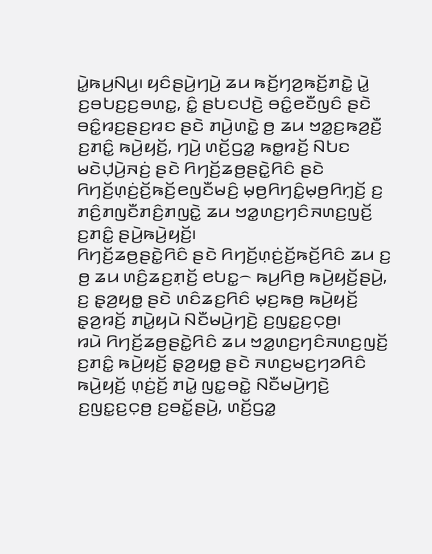ꤣꤧ꤭ꤒꤣ꤬ꤡꤣ꤬꤯ ꤟꤢꤨꤔꤣꤧ꤬ꤚꤣꤧ꤬ ꤘꤣ ꤒꤢꤩ꤬ꤚꤤ꤬ꤒꤢꤩ꤬ꤊꤢꤧ꤭ ꤣꤧ꤭ ꤢ꤬ꤋꤝꤢ꤬ꤢ꤬ꤋꤛꤢ꤭, ꤢꤨ꤭ ꤔꤝꤢꤓꤢꤧ꤬ ꤋꤢꤨ꤭ꤕꤢꤪꤜꤢꤨ ꤔꤢꤧ ꤋꤢꤨ꤭ꤙꤢ꤬ꤔꤢ꤬ꤙꤢ ꤔꤢꤧ ꤊꤣꤧ꤬ꤛꤢꤧ꤭ ꤥ꤬ ꤘꤣ ꤠꤤ꤭ꤢ꤬ꤒꤤ꤬ꤢꤪ꤬ ꤢ꤬ꤊꤢꤨ꤭ ꤒꤣꤧ꤬ꤟꤢꤩ꤬, ꤚꤣꤧ꤬ ꤛꤢꤩ꤬ꤞꤤ꤭ ꤒꤥ꤭ꤙꤢꤩ꤬ ꤡꤝꤢ ꤗꤢꤧꤓ꤫ꤣꤧ꤬ꤏꤢꤦ꤬ ꤔꤢꤧ ꤖꤚꤢꤩ꤬ꤘꤥ꤬ꤔꤢꤧ꤭ꤖꤢꤨ ꤔꤢꤧ ꤖꤚꤢꤩ꤬ꤛ꤫ꤢꤦ꤬ꤢꤩ꤬ꤒꤢꤩ꤬ꤕꤜꤢꤪꤗꤢꤨ꤬ ꤗ꤫ꤥ꤬ꤖꤚꤢꤨ꤭ꤗ꤫ꤥ꤬ꤖꤚ꤫ꤢꤩ꤬ ꤢ꤬ ꤊꤢꤨ꤬ꤊꤜꤢꤪꤊꤢꤨ꤬ꤊꤜꤢꤧ꤭ ꤘꤣ ꤠꤤ꤭ꤛꤢ꤬ꤚꤢꤨꤏꤛꤢ꤬ꤜꤢꤩ꤬ ꤢ꤬ꤊꤢꤨ꤭ ꤔꤣꤧ꤬ꤒꤣꤧ꤬ꤟꤢꤩ꤬꤯
ꤖꤚꤢꤩ꤬ꤘꤥ꤬ꤔꤢꤧ꤭ꤖꤢꤨ ꤔꤢꤧ ꤖꤚꤢꤩ꤬ꤛ꤫ꤢꤦ꤬ꤢꤩ꤬ꤒꤢꤩ꤬ꤖꤢꤨ ꤘꤣ ꤢ꤬ ꤥ꤬ ꤘꤣ ꤛꤢꤨ꤬ꤘꤢ꤬ꤊ꤫ꤢꤩ꤬ ꤕꤝꤢ꤭꤮ ꤒꤣ꤬ꤖꤥ꤬ ꤒꤣꤧ꤬ꤟꤢꤩ꤬ꤔꤣꤧ꤬, ꤢ꤬ ꤔ꤫ꤤ꤬ꤟꤥ꤭ ꤔꤢꤧ ꤛꤢꤨꤘꤢ꤬ꤖꤢꤨ ꤗ꤫ꤢ꤬ꤒꤥ꤬ ꤒꤣꤧ꤬ꤟꤢꤩ꤬ ꤔ꤫ꤤ꤬ꤙꤢꤩ꤬ ꤊꤣꤧ꤭ꤟꤣꤧ ꤡꤢꤪꤗꤣꤧ꤬ꤚꤢꤧ꤬ ꤢ꤬ꤜꤢ꤭ꤢ꤬ꤍ꤫ꤥ꤬꤯
ꤙꤣꤧ ꤖꤚꤢꤩ꤬ꤘꤥ꤬ꤔꤢꤧ꤭ꤖꤢꤨ ꤘꤣ ꤠꤤ꤭ꤛꤢ꤬ꤚꤢꤨꤏꤛꤢ꤬ꤜꤢꤩ꤬ ꤢ꤬ꤊꤢꤨ꤭ ꤒꤣꤧ꤬ꤟꤢꤩ꤬ ꤔ꤫ꤤ꤬ꤟꤥ꤭ ꤔꤢꤧ ꤏꤛꤢ꤬ꤗꤢ꤬ꤚꤤꤖꤢꤨ ꤒꤣꤧ꤬ꤟꤢꤩ꤬ ꤛ꤫ꤢꤦ꤬ꤢꤩ꤬ ꤊꤣꤧ꤭ ꤜꤢ꤭ꤋꤢꤧ꤭ ꤡꤢꤪꤗꤣꤧ꤬ꤚꤢꤧ꤬ ꤢ꤬ꤜꤢ꤭ꤢ꤬ꤍ꤫ꤥ꤬ ꤢ꤬ꤋꤢꤩ꤭ꤔꤣꤧ꤬, ꤛꤢꤩ꤬ꤞꤤ꤭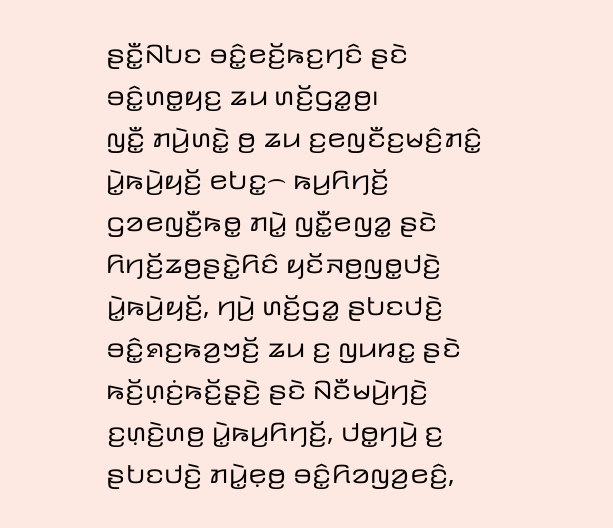ꤔꤢꤪ꤭ꤡꤝꤢ ꤋꤢꤨ꤭ꤕꤢꤩ꤬ꤒꤢ꤬ꤚꤢꤨ ꤔꤢꤧ ꤋꤢꤨ꤭ꤛꤥ꤭ꤟꤢ꤬ ꤘꤣ ꤛꤢꤩ꤬ꤞꤤ꤭ꤥ꤬꤯
ꤜꤢꤪ꤭ ꤊꤣꤧ꤬ꤛꤢꤧ꤭ ꤥ꤬ ꤘꤣ ꤢ꤬ꤕꤜꤢꤪꤢ꤬ꤗꤢꤨ꤬ꤊꤢꤨ꤭ ꤣꤧ꤭ꤒꤣꤧ꤬ꤟꤢꤩ꤬ ꤕꤝꤢ꤭꤮ ꤒꤣ꤬ꤖꤚꤢꤩ꤬ ꤞꤤꤕꤜꤢꤪ꤬ꤒꤥ꤭ ꤊꤣꤧ꤭ ꤜꤢꤪ꤭ꤕꤜꤤ꤭ ꤔꤢꤧ ꤖꤚꤢꤩ꤬ꤘꤥ꤬ꤔꤢꤧ꤭ꤖꤢꤨ ꤟꤢꤩꤏꤥ꤬ꤜꤥ꤭ꤓꤢꤧ꤬ ꤣꤧ꤭ꤒꤣꤧ꤬ꤟꤢꤩ꤬, ꤚꤣꤧ꤬ ꤛꤢꤩ꤬ꤞꤤ꤭ ꤔꤝꤢꤓꤢꤧ꤬ ꤋꤢꤨ꤭ꤎꤢ꤬ꤒꤤ꤬ꤠꤢꤩ꤬ ꤘꤣ ꤢ꤬ ꤜꤣꤙꤢ꤭ ꤔꤢꤧ ꤒꤢꤩ꤬ꤛ꤫ꤢꤦ꤬ꤒꤢꤩ꤬ꤔ꤫ꤢꤧ꤬ ꤔꤢꤧ ꤡꤢꤪꤗꤣꤧ꤬ꤚꤢꤧ꤬ ꤢ꤬ꤛ꤫ꤢꤧ꤬ꤛꤥ꤬ ꤣꤧ꤭ꤒꤣ꤬ꤖꤚꤢꤩ꤬, ꤓꤥ꤭ꤚꤣꤧ꤬ ꤢ꤬ ꤔꤝꤢꤓꤢꤧ꤬ ꤊꤣꤧ꤭ꤕ꤫ꤥ꤬ ꤋꤢꤨ꤭ꤖꤤꤜꤤ꤬ꤕꤢꤨ꤬,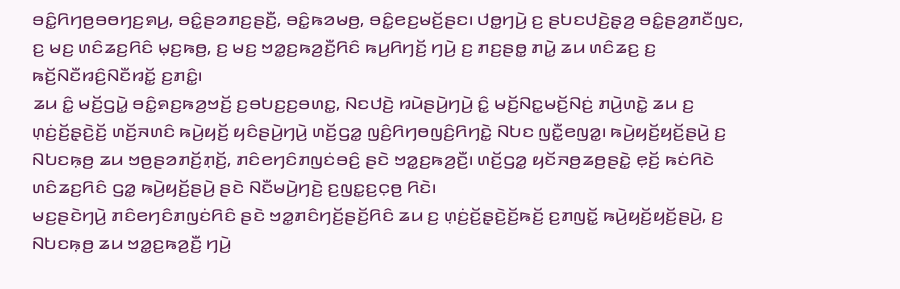ꤋꤢꤨ꤭ꤖꤚꤥ꤬ꤋꤥꤚꤢ꤬ꤎꤣ꤬, ꤋꤢꤨ꤭ꤔꤤꤊꤢ꤬ꤔꤢꤪ꤬, ꤋꤢꤨ꤭ꤒꤤꤗꤥ꤬, ꤋꤢꤨ꤭ꤕꤢ꤬ꤗꤢꤩ꤬ꤔꤢ꤯ ꤓꤥ꤭ꤚꤣꤧ꤬ ꤢ꤬ ꤔꤝꤢꤓꤢꤧ꤬ꤔ꤫ꤤ꤬ ꤋꤢꤨ꤭ꤔꤤ꤬ꤊꤢꤪꤜꤢ, ꤢ꤬ ꤗꤢ꤬ ꤛꤢꤨꤘꤢ꤬ꤖꤢꤨ ꤗ꤫ꤢ꤬ꤒꤥ꤬, ꤢ꤬ ꤗꤢ꤬ ꤠꤤ꤭ꤢ꤬ꤒꤤ꤬ꤢꤪ꤬ꤖꤢꤨ ꤒꤣ꤬ꤖꤚꤢꤩ꤬ ꤚꤣꤧ꤬ ꤢ꤬ ꤊꤢ꤬ꤔꤥ꤭ ꤊꤣꤧ꤭ ꤘꤣ ꤛꤢꤨꤘꤢ꤬ ꤢ꤬ ꤒꤢꤩ꤬ꤡꤢꤪꤙꤢꤨ꤬ꤡꤢꤪꤙꤢꤩ꤭ ꤢ꤬ꤊꤢꤨ꤭꤯
ꤘꤣ ꤢꤨ꤭ ꤗꤢꤩ꤬ꤞꤣꤧ꤭ ꤋꤢꤨ꤭ꤎꤢ꤬ꤒꤤ꤬ꤠꤢꤩ꤬ ꤢ꤬ꤋꤝꤢ꤬ꤢ꤬ꤋꤛꤢ꤭, ꤡꤢꤓꤢꤧ꤬ ꤙꤣꤧꤔꤣꤧ꤬ꤚꤣꤧ꤬ ꤢꤨ꤭ ꤗꤢꤩ꤬ꤡꤢ꤭ꤗꤢꤩ꤬ꤡꤢꤦ꤬ ꤊꤣꤧ꤬ꤛꤢꤧ꤭ ꤘꤣ ꤢ꤬ ꤛ꤫ꤢꤦ꤬ꤢꤩ꤬ꤔ꤫ꤢꤧ꤬ꤢꤩ꤬ ꤛꤢꤩ꤬ꤏꤛꤢꤨ ꤒꤣꤧ꤬ꤟꤢꤩ꤬ ꤟꤢꤨꤔꤣꤧ꤬ꤚꤣꤧ꤬ ꤛꤢꤩ꤬ꤞꤤ꤭ ꤜꤢꤨ꤬ꤖꤚꤥꤜꤢꤨ꤬ꤖꤚꤢꤧ꤭ ꤡꤝꤢ ꤜꤢꤪ꤭ꤕꤜꤤ꤭꤯ ꤒꤣꤧ꤬ꤟꤢꤩ꤬ꤟꤢꤩ꤬ꤔꤣꤧ꤬ ꤢ꤬ ꤡꤝꤢꤒ꤫ꤥ꤬ ꤘꤣ ꤠꤥ꤬ꤔꤤꤊꤢꤩ꤬ꤊ꤫ꤢꤩ꤬, ꤊꤢꤨꤕꤚꤢꤨꤊꤜꤢꤦꤋꤢꤨ꤬ ꤔꤢꤧ ꤠꤤ꤭ꤢ꤬ꤒꤤ꤬ꤢꤪ꤬꤯ ꤛꤢꤩ꤬ꤞꤤ꤭ ꤟꤢꤩꤏꤥ꤬ꤘꤥ꤬ꤔꤢꤧ꤭ ꤕ꤫ꤢꤩ꤬ ꤒꤢꤦꤖꤢꤧ ꤛꤢꤨꤘꤢ꤬ꤖꤢꤨ ꤞꤤ꤭ ꤒꤣꤧ꤬ꤟꤢꤩ꤬ꤔꤣꤧ꤬ ꤔꤢꤧ ꤡꤢꤪꤗꤣꤧ꤬ꤚꤢꤧ꤬ ꤢ꤬ꤜꤢ꤭ꤢ꤬ꤍ꤫ꤥ꤬ ꤖꤢꤧ꤯
ꤗꤢ꤬ꤔꤢꤧꤚꤣꤧ꤬ ꤊꤢꤨꤕꤚꤢꤨꤊꤜꤢꤦꤖꤢꤨ ꤔꤢꤧ ꤠꤤ꤭ꤊꤢꤨꤚꤢꤩ꤬ꤔꤢꤩ꤬ꤖꤢꤨ ꤘꤣ ꤢ꤬ ꤛ꤫ꤢꤦ꤬ꤢꤩ꤬ꤔ꤫ꤢꤧ꤬ꤢꤩ꤬ꤒꤢꤩ꤬ ꤢ꤬ꤊꤜꤢꤩ꤭ ꤒꤣꤧ꤬ꤟꤢꤩ꤬ꤟꤢꤩ꤬ꤔꤣꤧ꤬, ꤢ꤬ ꤡꤝꤢꤒ꤫ꤥ꤬ ꤘꤣ ꤠꤤ꤭ꤢ꤬ꤒꤤ꤬ꤢꤪ꤬ ꤚꤣꤧ꤬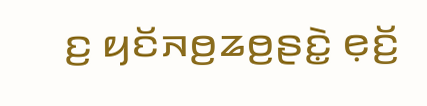ꤢ꤬ ꤟꤢꤩꤏꤥ꤬ꤘꤥ꤬ꤔꤢꤧ꤭ ꤕ꤫ꤢꤩ꤬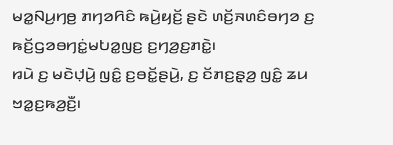ꤗꤤ꤭ꤡꤣ꤬ꤚꤥ꤬ ꤊꤚꤤꤖꤢꤨ ꤒꤣꤧ꤬ꤟꤢꤩ꤬ ꤔꤢꤧ ꤛꤢꤩ꤬ꤏꤛꤢꤨꤋꤚꤤ ꤢ꤬ ꤒꤢꤩ꤬ꤞꤤꤋꤚꤢꤦ꤭ꤗꤝꤤ꤭ꤜꤢ꤬ ꤢ꤬ꤚꤤ꤬ꤢ꤬ꤊꤢꤧ꤭꤯
ꤙꤣꤧ ꤢ꤬ ꤗꤢꤧꤓ꤫ꤣꤧ꤬ ꤜꤢꤨ꤭ ꤢ꤬ꤋꤢꤩ꤭ꤔꤣꤧ꤬, ꤢ꤬ ꤢꤩꤊꤢ꤬ꤔ꤫ꤤ꤬ ꤜꤢꤨ꤭ ꤘꤣ ꤠꤤ꤭ꤢ꤬ꤒꤤ꤬ꤢꤪ꤬꤯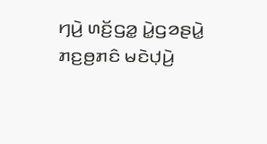ꤚꤣꤧ꤬ ꤛꤢꤩ꤬ꤞꤤ꤭ ꤣꤧ꤭ꤞꤤꤔꤣꤧ꤭ ꤊꤢ꤬ꤥ꤬ꤊꤢꤨ ꤗꤢꤧꤓ꤫ꤣꤧ꤬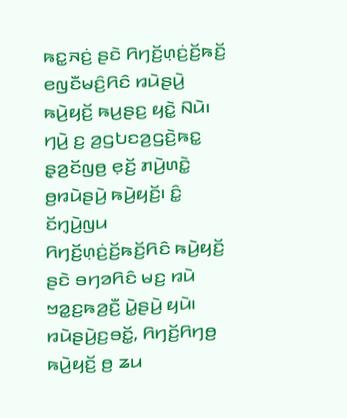ꤒꤢ꤭ꤏꤢꤦ꤬ ꤔꤢꤧ ꤖꤚꤢꤩ꤬ꤛ꤫ꤢꤦ꤬ꤢꤩ꤬ꤒꤢꤩ꤬ ꤕꤜꤢꤪꤗꤢꤨ꤬ꤖꤢꤨ ꤙꤣꤧꤔꤣꤧ꤬ ꤒꤣꤧ꤬ꤟꤢꤩ꤬ ꤒꤣ꤬ꤔꤢ꤬ ꤟꤢꤧ꤭ ꤡꤣꤧ꤯ ꤚꤣꤧ꤬ ꤢ꤬ ꤤ꤬ꤞꤝꤢꤤ꤬ꤞꤢꤧ꤬ꤒꤢ꤭ ꤔ꤫ꤤ꤬ꤢꤩꤜꤥ꤬ ꤕ꤫ꤢꤩ꤬ ꤊꤣꤧ꤬ꤛꤢꤧ꤭ ꤥ꤬ꤙꤣꤧꤔꤣꤧ꤬ ꤒꤣꤧ꤬ꤟꤢꤩ꤬꤯ ꤢꤨ꤭ ꤢꤩꤚ꤫ꤣꤧ꤬ꤜꤣ ꤖꤚꤢꤩ꤬ꤛ꤫ꤢꤦ꤬ꤢꤩ꤬ꤒꤢꤩ꤬ꤖꤢꤨ ꤒꤣꤧ꤬ꤟꤢꤩ꤬ ꤔꤢꤧ ꤋꤚꤤꤖꤢꤨ ꤗꤢ꤬ ꤙꤣꤧ ꤠꤤ꤭ꤢ꤬ꤒꤤ꤬ꤢꤪ꤬ ꤣꤧ꤭ꤔꤣꤧ꤬ ꤟꤣꤧ꤯
ꤙꤣꤧꤔꤣꤧ꤬ꤢ꤬ꤋꤢꤩ꤭, ꤖꤚꤢꤩ꤬ꤖꤚꤥ꤬ ꤒꤣꤧ꤬ꤟꤢꤩ꤬ ꤥ꤬ ꤘꤣ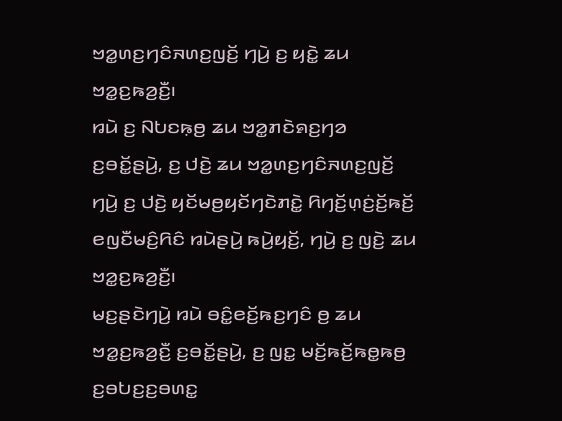ꤠꤤ꤭ꤛꤢ꤬ꤚꤢꤨꤏꤛꤢ꤬ꤜꤢꤩ꤬ ꤚꤣꤧ꤬ ꤢ꤬ ꤟꤢꤧ꤭ ꤘꤣ ꤠꤤ꤭ꤢ꤬ꤒꤤ꤬ꤢꤪ꤬꤯
ꤙꤣꤧ ꤢ꤬ ꤡꤝꤢꤒ꤫ꤥ꤬ ꤘꤣ ꤠꤤ꤭ꤊꤢꤧꤎꤢ꤬ꤚꤤ ꤢ꤬ꤋꤢꤩ꤭ꤔꤣꤧ꤬, ꤢ꤬ ꤓꤢꤧ꤬ ꤘꤣ ꤠꤤ꤭ꤛꤢ꤬ꤚꤢꤨꤏꤛꤢ꤬ꤜꤢꤩ꤬ ꤚꤣꤧ꤬ ꤢ꤬ ꤓꤢꤧ꤬ ꤟꤢꤩꤗꤥ꤬ꤟꤢꤩꤚꤢꤧꤊꤢꤧ꤭ ꤖꤚꤢꤩ꤬ꤛ꤫ꤢꤦ꤬ꤢꤩ꤬ꤒꤢꤩ꤬ ꤕꤜꤢꤪꤗꤢꤨ꤬ꤖꤢꤨ ꤙꤣꤧꤔꤣꤧ꤬ ꤒꤣꤧ꤬ꤟꤢꤩ꤬, ꤚꤣꤧ꤬ ꤢ꤬ ꤜꤢꤧ꤬ ꤘꤣ ꤠꤤ꤭ꤢ꤬ꤒꤤ꤬ꤢꤪ꤬꤯
ꤗꤢ꤬ꤔꤢꤧꤚꤣꤧ꤬ ꤙꤣꤧ ꤋꤢꤨ꤭ꤕꤢꤩ꤬ꤒꤢ꤬ꤚꤢꤨ ꤥ꤬ ꤘꤣ ꤠꤤ꤭ꤢ꤬ꤒꤤ꤬ꤢꤪ꤬ ꤢ꤬ꤋꤢꤩ꤭ꤔꤣꤧ꤬, ꤢ꤬ ꤜꤢ꤭ ꤗꤢꤩ꤬ꤒꤢꤩ꤬ꤒꤥ꤭ꤒꤥ꤬ ꤢ꤬ꤋꤝꤢ꤬ꤢ꤬ꤋꤛꤢ꤭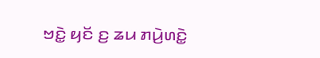ꤠꤢꤧ꤭ ꤟꤢꤩ ꤢ꤬ ꤘꤣ ꤊꤣꤧ꤬ꤛꤢꤧ꤭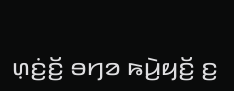ꤛ꤫ꤢꤦ꤬ꤢꤩ꤬ ꤋꤚꤤ ꤒꤣꤧ꤬ꤟꤢꤩ꤬ ꤢ꤬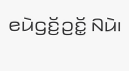ꤕꤣꤧꤞꤢꤩ꤬ꤑꤢꤩ꤭ ꤡꤣꤧ꤯